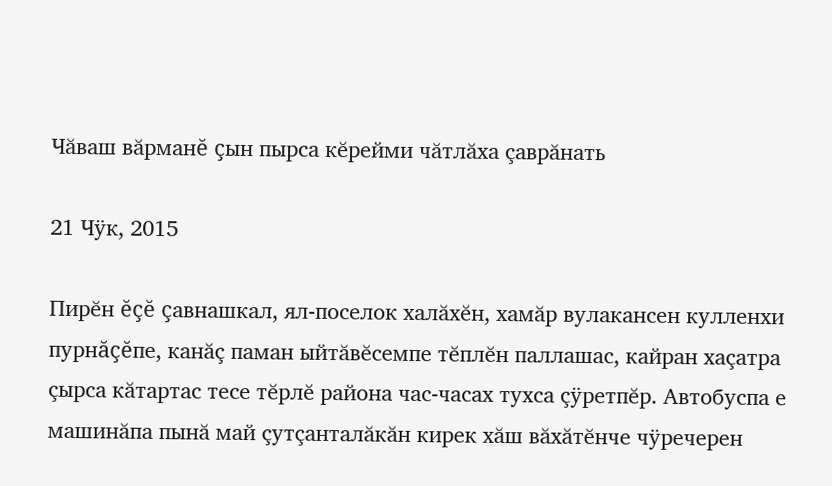Чăваш вăрманĕ çын пырса кĕрейми чăтлăха çаврăнать

21 Чÿк, 2015

Пирĕн ĕçĕ çавнашкал, ял-поселок халăхĕн, хамăр вулакансен кулленхи пурнăçĕпе, канăç паман ыйтăвĕсемпе тĕплĕн паллашас, кайран хаçатра çырса кăтартас тесе тĕрлĕ района час-часах тухса çÿретпĕр. Автобуспа е машинăпа пынă май çутçанталăкăн кирек хăш вăхăтĕнче чÿречерен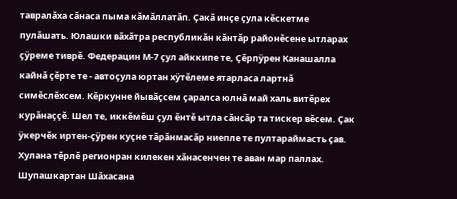тавралăха сăнаса пыма кăмăллатăп. Çакă инçе çула кĕскетме пулăшать. Юлашки вăхăтра республикăн кăнтăр районĕсене ытларах çÿреме тиврĕ. Федерацин М-7 çул айккипе те, Çĕрпÿрен Канашалла кайнă çĕрте те - автоçула юртан хÿтĕлеме ятарласа лартнă симĕслĕхсем. Кĕркунне йывăçсем çаралса юлнă май халь витĕрех курăнаççĕ. Шел те, иккĕмĕш çул ĕнтĕ ытла сăнсăр та тискер вĕсем. Çак ÿкерчĕк иртен-çÿрен куçне тăрăнмасăр ниепле те пултараймасть çав. Хулана тĕрлĕ регионран килекен хăнасенчен те аван мар паллах. Шупашкартан Шăхасана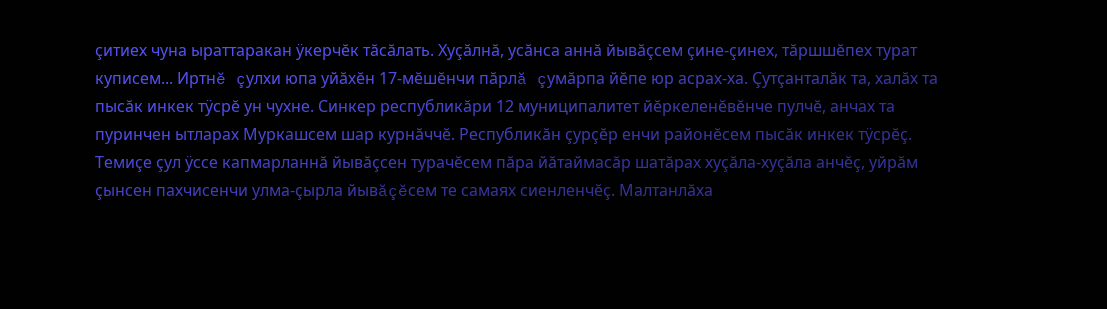çитиех чуна ыраттаракан ÿкерчĕк тăсăлать. Хуçăлнă, усăнса аннă йывăçсем çине-çинех, тăршшĕпех турат куписем... Иртнĕ çулхи юпа уйăхĕн 17-мĕшĕнчи пăрлă çумăрпа йĕпе юр асрах-ха. Çутçанталăк та, халăх та пысăк инкек тÿсрĕ ун чухне. Синкер республикăри 12 муниципалитет йĕркеленĕвĕнче пулчĕ, анчах та пуринчен ытларах Муркашсем шар курнăччĕ. Республикăн çурçĕр енчи районĕсем пысăк инкек тÿсрĕç. Темиçе çул ÿссе капмарланнă йывăçсен турачĕсем пăра йăтаймасăр шатăрах хуçăла-хуçăла анчĕç, уйрăм çынсен пахчисенчи улма-çырла йывăçĕсем те самаях сиенленчĕç. Малтанлăха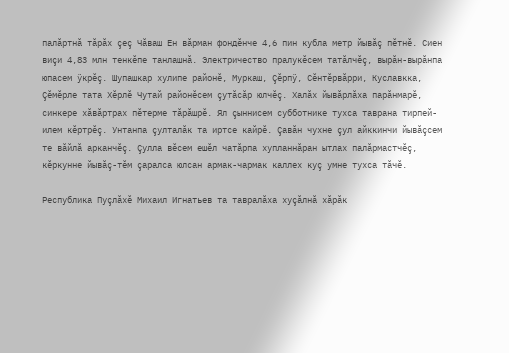палăртнă тăрăх çеç Чăваш Ен вăрман фондĕнче 4,6 пин кубла метр йывăç пĕтнĕ. Сиен виçи 4,83 млн тенкĕпе танлашнă. Электричество пралукĕсем татăлчĕç, вырăн-вырăнпа юпасем ÿкрĕç. Шупашкар хулипе районĕ, Муркаш, Çĕрпÿ, Сĕнтĕрвăрри, Куславкка, Çĕмĕрле тата Хĕрлĕ Чутай районĕсем çутăсăр юлчĕç. Халăх йывăрлăха парăнмарĕ, синкере хăвăртрах пĕтерме тăрăшрĕ. Ял çыннисем субботнике тухса таврана тирпей-илем кĕртрĕç. Унтанпа çулталăк та иртсе кайрĕ. Çавăн чухне çул айккинчи йывăçсем те вăйлă арканчĕç. Çулла вĕсем ешĕл чатăрпа хупланнăран ытлах палăрмастчĕç, кĕркунне йывăç-тĕм çаралса юлсан армак-чармак каллех куç умне тухса тăчĕ.

Республика Пуçлăхĕ Михаил Игнатьев та тавралăха хуçăлнă хăрăк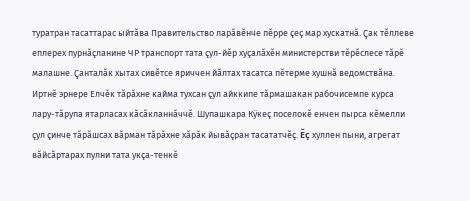туратран тасаттарас ыйтăва Правительство ларăвĕнче пĕрре çеç мар хускатнă. Çак тĕллеве еплерех пурнăçланине ЧР транспорт тата çул-йĕр хуçалăхĕн министерстви тĕрĕслесе тăрĕ малашне. Çанталăк хытах сивĕтсе яриччен йăлтах тасатса пĕтерме хушнă ведомствăна. Иртнĕ эрнере Елчĕк тăрăхне кайма тухсан çул айккипе тăрмашакан рабочисемпе курса лару-тăрупа ятарласах кăсăкланнăччĕ. Шупашкара Кÿкеç поселокĕ енчен пырса кĕмелли çул çинче тăрăшсах вăрман тăрăхне хăрăк йывăçран тасататчĕç. Ĕç хуллен пыни, агрегат вăйсăртарах пулни тата укçа-тенкĕ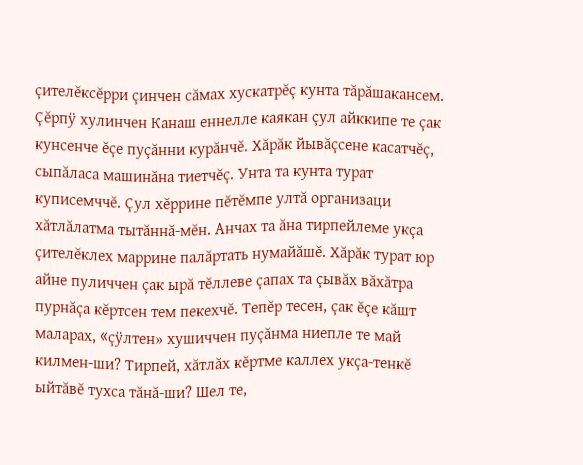çителĕксĕрри çинчен сăмах хускатрĕç кунта тăрăшакансем. Çĕрпÿ хулинчен Канаш еннелле каякан çул айккипе те çак кунсенче ĕçе пуçăнни курăнчĕ. Хăрăк йывăçсене касатчĕç, сыпăласа машинăна тиетчĕç. Унта та кунта турат куписемччĕ. Çул хĕррине пĕтĕмпе ултă организаци хăтлăлатма тытăннă-мĕн. Анчах та ăна тирпейлеме укçа çителĕклех маррине палăртать нумайăшĕ. Хăрăк турат юр айне пуличчен çак ырă тĕллеве çапах та çывăх вăхăтра пурнăçа кĕртсен тем пекехчĕ. Тепĕр тесен, çак ĕçе кăшт маларах, «çÿлтен» хушиччен пуçăнма ниепле те май килмен-ши? Тирпей, хăтлăх кĕртме каллех укçа-тенкĕ ыйтăвĕ тухса тăнă-ши? Шел те,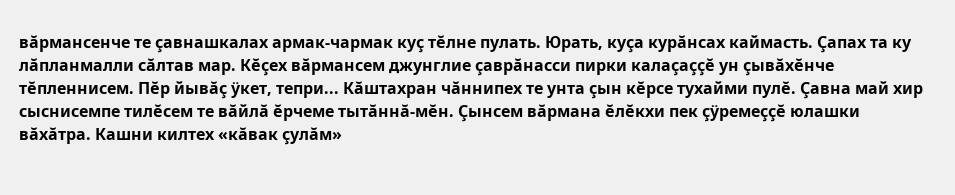вăрмансенче те çавнашкалах армак-чармак куç тĕлне пулать. Юрать, куçа курăнсах каймасть. Çапах та ку лăпланмалли сăлтав мар. Кĕçех вăрмансем джунглие çаврăнасси пирки калаçаççĕ ун çывăхĕнче тĕпленнисем. Пĕр йывăç ÿкет, тепри... Кăштахран чăннипех те унта çын кĕрсе тухайми пулĕ. Çавна май хир сыснисемпе тилĕсем те вăйлă ĕрчеме тытăннă-мĕн. Çынсем вăрмана ĕлĕкхи пек çÿремеççĕ юлашки вăхăтра. Кашни килтех «кăвак çулăм»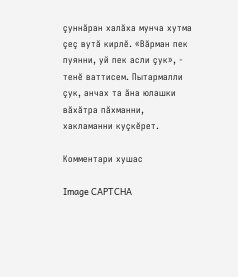çуннăран халăха мунча хутма çеç вутă кирлĕ. «Вăрман пек пуянни, уй пек асли çук», - тенĕ ваттисем. Пытармалли çук, анчах та ăна юлашки вăхăтра пăхманни, хакламанни куçкĕрет.

Комментари хушас

Image CAPTCHA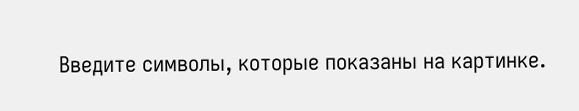Введите символы, которые показаны на картинке.